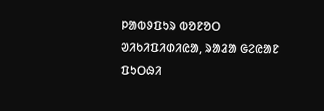ᱞᱟᱵᱽᱯᱩᱨ ᱵᱚᱱᱚᱛ
ᱣᱤᱠᱤᱯᱤᱰᱤᱭᱟ, ᱨᱟᱲᱟ ᱜᱮᱭᱟᱱ ᱯᱩᱛᱷᱤ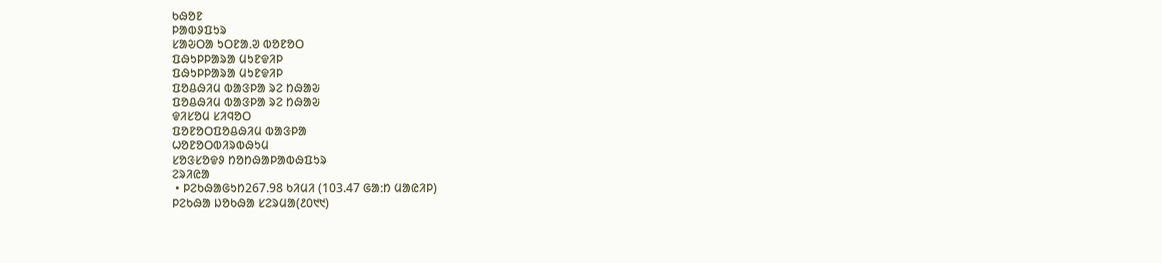ᱠᱷᱚᱱ
ᱞᱟᱵᱽᱯᱩᱨ
ᱥᱟᱶᱛᱟ ᱩᱛᱱᱟᱹᱣ ᱵᱚᱱᱚᱛ
ᱯᱷᱩᱞᱞᱟᱨᱟ ᱢᱩᱱᱫᱤᱞ
ᱯᱷᱩᱞᱞᱟᱨᱟ ᱢᱩᱱᱫᱤᱞ
ᱯᱚᱪᱷᱤᱢ ᱵᱟᱝᱞᱟ ᱨᱮ ᱴᱷᱟᱶ
ᱯᱚᱪᱷᱤᱢ ᱵᱟᱝᱞᱟ ᱨᱮ ᱴᱷᱟᱶ
ᱫᱤᱥᱚᱢ ᱥᱤᱧᱚᱛ
ᱯᱚᱱᱚᱛᱯᱚᱪᱷᱤᱢ ᱵᱟᱝᱞᱟ
ᱦᱚᱱᱚᱛᱵᱤᱨᱵᱷᱩᱢ
ᱥᱚᱝᱥᱚᱫᱽ ᱴᱚᱴᱷᱟᱞᱟᱵᱷᱯᱩᱨ
ᱮᱨᱤᱭᱟ
 • ᱞᱮᱠᱷᱟᱜᱩᱴ267.98 ᱠᱤᱢᱤ (103.47 ᱜᱟᱺᱴ ᱢᱟᱭᱤᱞ)
ᱞᱮᱠᱷᱟ ᱡᱚᱠᱷᱟ ᱥᱮᱨᱢᱟ(᱒᱐᱑᱑)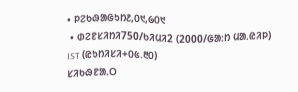• ᱞᱮᱠᱷᱟᱜᱩᱴ᱒,᱐᱑,᱙᱐᱑
 • ᱰᱮᱱᱥᱤᱴᱤ750/ᱠᱤᱢᱤ2 (2000/ᱜᱟᱺᱴ ᱢᱟᱹᱭᱤᱞ)
IST (ᱭᱩᱴᱤᱥᱤ+᱐᱕.᱓᱐)
ᱥᱤᱠᱷᱱᱟᱹᱛ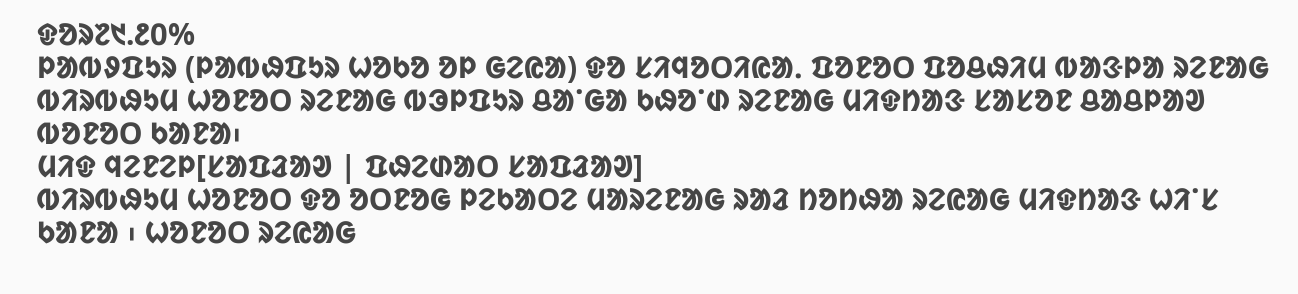ᱫᱚᱨ᱗᱑.᱒᱐%
ᱞᱟᱵᱽᱯᱩᱨ (ᱞᱟᱵᱷᱯᱩᱨ ᱦᱚᱠᱚ ᱚᱞ ᱜᱮᱭᱟ) ᱫᱚ ᱥᱤᱧᱚᱛᱤᱭᱟᱹ ᱯᱚᱱᱚᱛ ᱯᱚᱪᱷᱤᱢ ᱵᱟᱝᱞᱟ ᱨᱮᱱᱟᱜ ᱵᱤᱨᱵᱷᱩᱢ ᱦᱚᱱᱚᱛ ᱨᱮᱱᱟᱜ ᱵᱳᱞᱯᱩᱨ ᱪᱟᱸᱜᱟ ᱠᱷᱚᱸᱰ ᱨᱮᱱᱟᱜ ᱢᱤᱫᱴᱟᱝ ᱥᱟᱥᱚᱱ ᱪᱟᱪᱞᱟᱣ ᱵᱚᱱᱚᱛ ᱠᱟᱱᱟ᱾
ᱢᱤᱫ ᱧᱮᱱᱮᱞ[ᱥᱟᱯᱲᱟᱣ | ᱯᱷᱮᱰᱟᱛ ᱥᱟᱯᱲᱟᱣ]
ᱵᱤᱨᱵᱷᱩᱢ ᱦᱚᱱᱚᱛ ᱫᱚ ᱚᱛᱱᱚᱜ ᱞᱮᱠᱟᱛᱮ ᱢᱟᱨᱮᱱᱟᱜ ᱨᱟᱲ ᱴᱚᱴᱷᱟ ᱨᱮᱭᱟᱜ ᱢᱤᱫᱴᱟᱝ ᱦᱤᱸᱥ ᱠᱟᱱᱟ ᱾ ᱦᱚᱱᱚᱛ ᱨᱮᱭᱟᱜ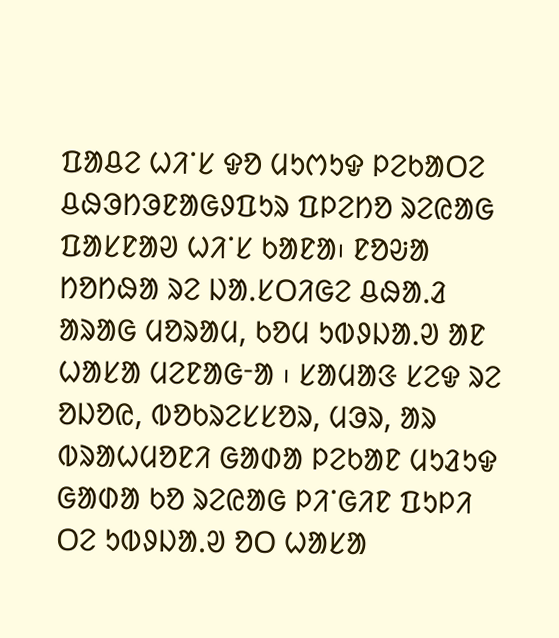ᱯᱟᱪᱮ ᱦᱤᱸᱥ ᱫᱚ ᱢᱩᱬᱩᱫ ᱞᱮᱠᱟᱛᱮ ᱪᱷᱳᱴᱳᱱᱟᱜᱽᱯᱩᱨ ᱯᱞᱮᱴᱚ ᱨᱮᱭᱟᱜ ᱯᱟᱥᱱᱟᱣ ᱦᱤᱸᱥ ᱠᱟᱱᱟ᱾ ᱱᱚᱶᱟ ᱴᱚᱴᱷᱟ ᱨᱮ ᱡᱟᱹᱥᱛᱤᱜᱮ ᱪᱷᱟᱹᱲ ᱟᱨᱟᱜ ᱢᱚᱨᱟᱢ, ᱠᱚᱢ ᱩᱵᱽᱡᱟᱹᱣ ᱟᱱ ᱦᱟᱥᱟ ᱢᱮᱱᱟᱜᱼᱟ ᱾ ᱥᱟᱢᱟᱝ ᱥᱮᱫ ᱨᱮ ᱚᱡᱚᱭ, ᱵᱚᱠᱨᱮᱥᱥᱚᱨ, ᱢᱳᱨ, ᱟᱨ ᱵᱨᱟᱦᱢᱚᱱᱤ ᱜᱟᱰᱟ ᱞᱮᱠᱟᱱ ᱢᱩᱲᱩᱫ ᱜᱟᱰᱟ ᱠᱚ ᱨᱮᱭᱟᱜ ᱞᱤᱸᱜᱤᱱ ᱯᱩᱞᱤ ᱛᱮ ᱩᱵᱽᱡᱟᱹᱣ ᱚᱛ ᱦᱟᱥᱟ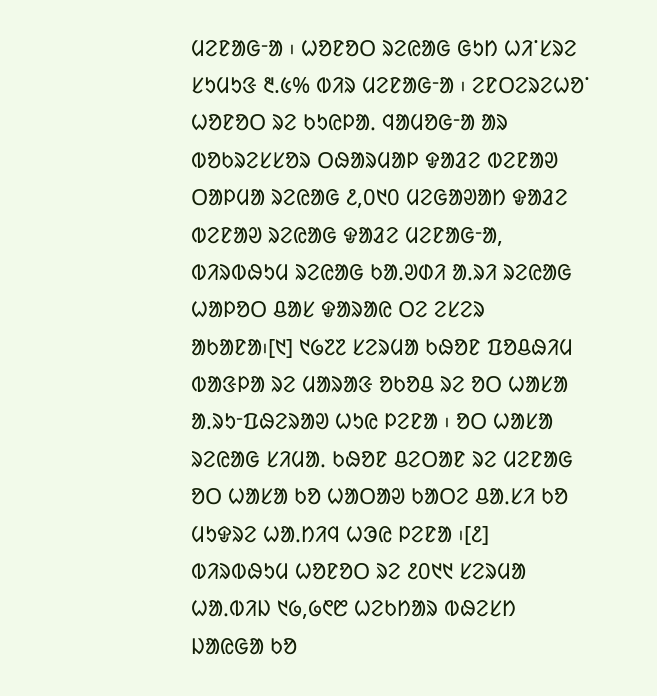ᱢᱮᱱᱟᱜᱼᱟ ᱾ ᱦᱚᱱᱚᱛ ᱨᱮᱭᱟᱜ ᱜᱩᱴ ᱦᱤᱸᱥᱨᱮ ᱥᱩᱢᱩᱝ ᱓.᱕% ᱵᱤᱨ ᱢᱮᱱᱟᱜᱼᱟ ᱾ ᱮᱱᱛᱮᱨᱮᱦᱚᱸ ᱦᱚᱱᱚᱛ ᱨᱮ ᱠᱩᱭᱞᱟᱹ ᱧᱟᱢᱚᱜᱼᱟ ᱟᱨ ᱵᱚᱠᱨᱮᱥᱥᱚᱨ ᱛᱷᱟᱨᱢᱟᱞ ᱫᱟᱲᱮ ᱵᱮᱱᱟᱣ ᱛᱟᱞᱢᱟ ᱨᱮᱭᱟᱜ ᱒,᱐᱑᱐ ᱢᱮᱜᱟᱣᱟᱴ ᱫᱟᱲᱮ ᱵᱮᱱᱟᱣ ᱨᱮᱭᱟᱜ ᱫᱟᱲᱮ ᱢᱮᱱᱟᱜᱼᱟ, ᱵᱤᱨᱵᱷᱩᱢ ᱨᱮᱭᱟᱜ ᱠᱟᱹᱣᱰᱤ ᱟᱹᱨᱤ ᱨᱮᱭᱟᱜ ᱦᱟᱞᱚᱛ ᱪᱟᱥ ᱫᱟᱨᱟᱭ ᱛᱮ ᱮᱥᱮᱨ ᱟᱠᱟᱱᱟ᱾[᱑] ᱑᱙᱗᱗ ᱥᱮᱨᱢᱟ ᱠᱷᱚᱱ ᱯᱚᱪᱷᱤᱢ ᱵᱟᱝᱞᱟ ᱨᱮ ᱢᱟᱨᱟᱝ ᱚᱠᱚᱪ ᱨᱮ ᱚᱛ ᱦᱟᱥᱟ ᱟᱹᱨᱩᱼᱯᱷᱮᱨᱟᱣ ᱦᱩᱭ ᱞᱮᱱᱟ ᱾ ᱚᱛ ᱦᱟᱥᱟ ᱨᱮᱭᱟᱜ ᱥᱤᱢᱟᱹ ᱠᱷᱚᱱ ᱪᱮᱛᱟᱱ ᱨᱮ ᱢᱮᱱᱟᱜ ᱚᱛ ᱦᱟᱥᱟ ᱠᱚ ᱦᱟᱛᱟᱣ ᱠᱟᱛᱮ ᱪᱟᱹᱥᱤ ᱠᱚ ᱢᱩᱫᱨᱮ ᱦᱟᱹᱴᱤᱧ ᱦᱳᱭ ᱞᱮᱱᱟ ᱾[᱒] ᱵᱤᱨᱵᱷᱩᱢ ᱦᱚᱱᱚᱛ ᱨᱮ ᱒᱐᱑᱑ ᱥᱮᱨᱢᱟ ᱦᱟᱹᱵᱤᱡ ᱑᱙,᱙᱖᱘ ᱦᱮᱠᱴᱟᱨ ᱵᱷᱮᱥᱴ ᱡᱟᱭᱜᱟ ᱠᱚ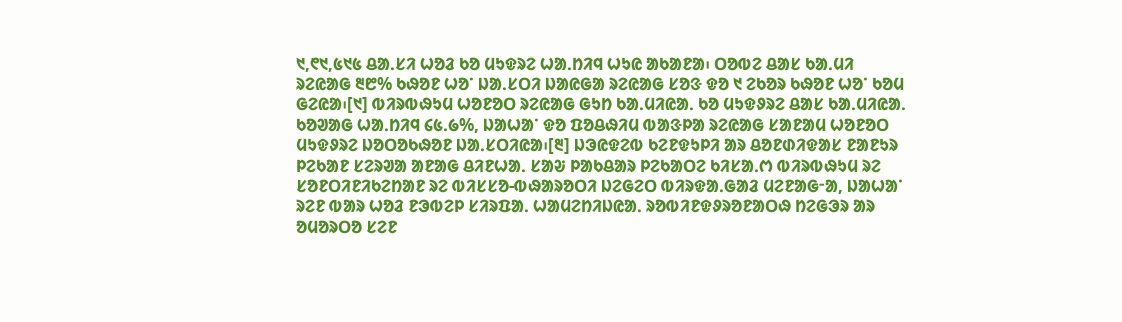᱑,᱖᱑,᱕᱑᱕ ᱪᱟᱹᱥᱤ ᱦᱚᱲ ᱠᱚ ᱢᱩᱫᱨᱮ ᱦᱟᱹᱴᱤᱧ ᱦᱩᱭ ᱟᱠᱟᱱᱟ᱾ ᱛᱚᱵᱮ ᱪᱟᱥ ᱠᱟᱹᱢᱤ ᱨᱮᱭᱟᱜ ᱓᱘% ᱠᱷᱚᱱ ᱦᱚᱸ ᱡᱟᱹᱥᱛᱤ ᱡᱟᱭᱜᱟ ᱨᱮᱭᱟᱜ ᱥᱚᱝ ᱫᱚ ᱑ ᱮᱠᱚᱨ ᱠᱷᱚᱱ ᱦᱚᱸ ᱠᱚᱢ ᱜᱮᱭᱟ᱾[᱑] ᱵᱤᱨᱵᱷᱩᱢ ᱦᱚᱱᱚᱛ ᱨᱮᱭᱟᱜ ᱜᱩᱴ ᱠᱟᱹᱢᱤᱭᱟᱹ ᱠᱚ ᱢᱩᱫᱽᱨᱮ ᱪᱟᱥ ᱠᱟᱹᱢᱤᱭᱟᱹ ᱠᱚᱣᱟᱜ ᱦᱟᱹᱴᱤᱧ ᱔᱕ᱹ᱙%, ᱡᱟᱦᱟᱸ ᱫᱚ ᱯᱚᱪᱷᱤᱢ ᱵᱟᱝᱞᱟ ᱨᱮᱭᱟᱜ ᱥᱟᱱᱟᱢ ᱦᱚᱱᱚᱛ ᱢᱩᱫᱽᱨᱮ ᱡᱚᱛᱚᱠᱷᱚᱱ ᱡᱟᱹᱥᱛᱤᱭᱟ᱾[᱓] ᱡᱳᱭᱫᱮᱵ ᱠᱮᱱᱫᱩᱞᱤ ᱟᱨ ᱪᱚᱱᱰᱤᱫᱟᱥ ᱱᱟᱱᱩᱨ ᱞᱮᱠᱟᱱ ᱥᱮᱨᱣᱟ ᱟᱱᱟᱜ ᱪᱤᱱᱦᱟᱹ ᱥᱟᱶ ᱞᱟᱠᱪᱟᱨ ᱞᱮᱠᱟᱛᱮ ᱠᱤᱥᱟᱹᱬ ᱵᱤᱨᱵᱷᱩᱢ ᱨᱮ ᱥᱚᱱᱛᱤᱱᱤᱠᱮᱴᱟᱱ ᱨᱮ ᱵᱤᱥᱥᱚ-ᱵᱷᱟᱨᱚᱛᱤ ᱡᱮᱜᱮᱛ ᱵᱤᱨᱫᱟᱹᱜᱟᱲ ᱢᱮᱱᱟᱜᱼᱟ, ᱡᱟᱦᱟᱸ ᱨᱮᱱ ᱵᱟᱨ ᱦᱚᱲ ᱱᱳᱵᱮᱞ ᱥᱤᱨᱯᱟᱹ ᱦᱟᱢᱮᱴᱤᱡᱭᱟᱹ ᱨᱚᱵᱤᱱᱫᱽᱨᱚᱱᱟᱛᱷ ᱴᱮᱜᱳᱨ ᱟᱨ ᱚᱢᱚᱨᱛᱚ ᱥᱮᱱ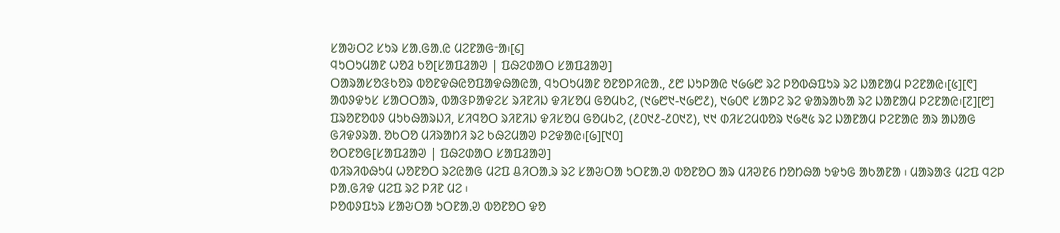ᱥᱟᱶᱛᱮ ᱥᱩᱨ ᱥᱟᱹᱜᱟᱹᱭ ᱢᱮᱱᱟᱜᱼᱟ᱾[᱔]
ᱧᱩᱛᱩᱢᱟᱱ ᱦᱚᱲ ᱠᱚ[ᱥᱟᱯᱲᱟᱣ | ᱯᱷᱮᱰᱟᱛ ᱥᱟᱯᱲᱟᱣ]
ᱛᱟᱨᱟᱥᱚᱝᱠᱚᱨ ᱵᱚᱱᱫᱷᱭᱚᱯᱟᱫᱷᱟᱭᱟ, ᱧᱩᱛᱩᱢᱟᱱ ᱚᱱᱚᱞᱤᱭᱟᱹ, ᱒᱘ ᱡᱩᱞᱟᱭ ᱑᱙᱙᱘ ᱨᱮ ᱞᱚᱵᱷᱯᱩᱨ ᱨᱮ ᱡᱟᱱᱟᱢ ᱞᱮᱱᱟᱭ᱾[᱕][᱖]
ᱟᱵᱽᱫᱩᱥ ᱥᱟᱛᱛᱟᱨ, ᱵᱟᱝᱞᱟᱫᱮᱥ ᱨᱤᱱᱤᱡ ᱫᱤᱥᱚᱢ ᱜᱚᱢᱠᱮ, (᱑᱙᱘᱑-᱑᱙᱘᱒), ᱑᱙᱐᱖ ᱥᱟᱞᱮ ᱨᱮ ᱫᱟᱨᱟᱠᱟ ᱨᱮ ᱡᱟᱱᱟᱢ ᱞᱮᱱᱟᱭ᱾[᱗][᱘]
ᱯᱨᱚᱱᱚᱵᱽ ᱢᱩᱠᱷᱟᱨᱡᱤ, ᱥᱤᱧᱚᱛ ᱨᱤᱱᱤᱡ ᱫᱤᱥᱚᱢ ᱜᱚᱢᱠᱮ, (᱒᱐᱑᱒-᱒᱐᱑᱗), ᱑᱑ ᱰᱤᱥᱮᱢᱵᱚᱨ ᱑᱙᱓᱕ ᱨᱮ ᱡᱟᱱᱟᱢ ᱞᱮᱱᱟᱭ ᱟᱨ ᱟᱡᱟᱜ ᱜᱤᱫᱽᱨᱟᱹ ᱚᱠᱛᱚ ᱢᱤᱨᱟᱴᱤ ᱨᱮ ᱠᱷᱮᱢᱟᱣ ᱞᱮᱫᱟᱭ᱾[᱙][᱑᱐]
ᱚᱛᱱᱚᱜ[ᱥᱟᱯᱲᱟᱣ | ᱯᱷᱮᱰᱟᱛ ᱥᱟᱯᱲᱟᱣ]
ᱵᱤᱨᱤᱵᱷᱩᱢ ᱦᱚᱱᱚᱛ ᱨᱮᱭᱟᱜ ᱢᱮᱯ ᱪᱤᱛᱟᱹᱨ ᱨᱮ ᱥᱟᱶᱛᱟ ᱩᱛᱱᱟᱹᱣ ᱵᱚᱱᱚᱛ ᱟᱨ ᱢᱤᱣᱱ6 ᱴᱚᱴᱷᱟ ᱩᱫᱩᱜ ᱟᱠᱟᱱᱟ ᱾ ᱢᱟᱨᱟᱝ ᱢᱮᱯ ᱧᱮᱞ ᱞᱟᱹᱜᱤᱫ ᱢᱮᱯ ᱨᱮ ᱞᱤᱱ ᱢᱮ ᱾
ᱞᱚᱵᱽᱯᱩᱨ ᱥᱟᱶᱛᱟ ᱩᱛᱱᱟᱹᱣ ᱵᱚᱱᱚᱛ ᱫᱚ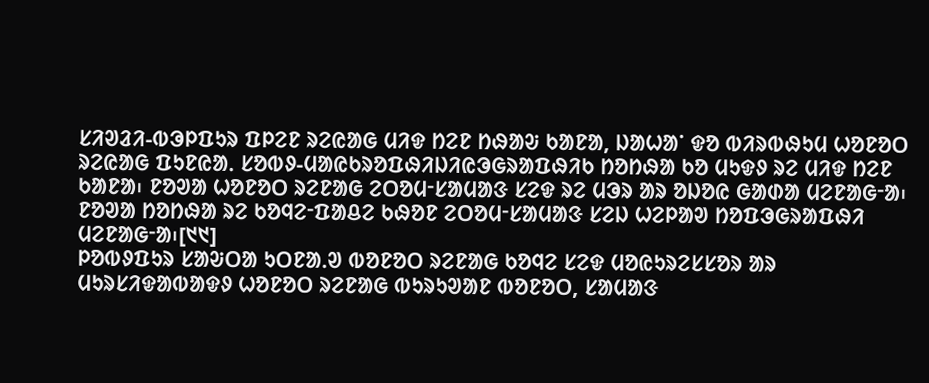ᱥᱤᱣᱲᱤ-ᱵᱳᱞᱯᱩᱨ ᱯᱞᱮᱱ ᱨᱮᱭᱟᱜ ᱢᱤᱫ ᱴᱮᱱ ᱴᱷᱟᱶ ᱠᱟᱱᱟ, ᱡᱟᱦᱟᱸ ᱫᱚ ᱵᱤᱨᱵᱷᱩᱢ ᱦᱚᱱᱚᱛ ᱨᱮᱭᱟᱜ ᱯᱩᱱᱭᱟᱹ ᱥᱚᱵᱽ-ᱢᱟᱭᱠᱨᱚᱯᱷᱤᱡᱤᱭᱳᱜᱨᱟᱯᱷᱤᱠ ᱴᱚᱴᱷᱟ ᱠᱚ ᱢᱩᱫᱽ ᱨᱮ ᱢᱤᱫ ᱴᱮᱱ ᱠᱟᱱᱟ᱾ ᱱᱚᱣᱟ ᱦᱚᱱᱚᱛ ᱨᱮᱱᱟᱜ ᱮᱛᱚᱢᱼᱥᱟᱢᱟᱝ ᱥᱮᱫ ᱨᱮ ᱢᱳᱨ ᱟᱨ ᱚᱡᱚᱭ ᱜᱟᱰᱟ ᱢᱮᱱᱟᱜᱼᱟ᱾ ᱱᱚᱣᱟ ᱴᱚᱴᱷᱟ ᱨᱮ ᱠᱚᱧᱮᱼᱯᱟᱪᱮ ᱠᱷᱚᱱ ᱮᱛᱚᱢᱼᱥᱟᱢᱟᱝ ᱥᱮᱡ ᱦᱮᱞᱟᱣ ᱴᱚᱯᱳᱜᱨᱟᱯᱷᱤ ᱢᱮᱱᱟᱜᱼᱟ᱾[᱑᱑]
ᱞᱚᱵᱽᱯᱩᱨ ᱥᱟᱶᱛᱟ ᱩᱛᱱᱟᱹᱣ ᱵᱚᱱᱚᱛ ᱨᱮᱱᱟᱜ ᱠᱚᱧᱮ ᱥᱮᱫ ᱢᱚᱭᱩᱨᱮᱥᱥᱚᱨ ᱟᱨ ᱢᱩᱨᱥᱤᱫᱟᱵᱟᱫᱽ ᱦᱚᱱᱚᱛ ᱨᱮᱱᱟᱜ ᱵᱩᱨᱩᱣᱟᱱ ᱵᱚᱱᱚᱛ, ᱥᱟᱢᱟᱝ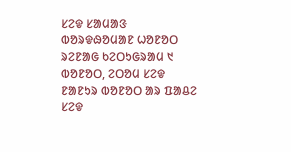ᱥᱮᱫ ᱥᱟᱢᱟᱝ ᱵᱚᱨᱫᱷᱚᱢᱟᱱ ᱦᱚᱱᱚᱛ ᱨᱮᱱᱟᱜ ᱠᱮᱛᱩᱜᱨᱟᱢ ᱑ ᱵᱚᱱᱚᱛ, ᱮᱛᱚᱢ ᱥᱮᱫ ᱱᱟᱱᱩᱨ ᱵᱚᱱᱚᱛ ᱟᱨ ᱯᱟᱪᱮ ᱥᱮᱫ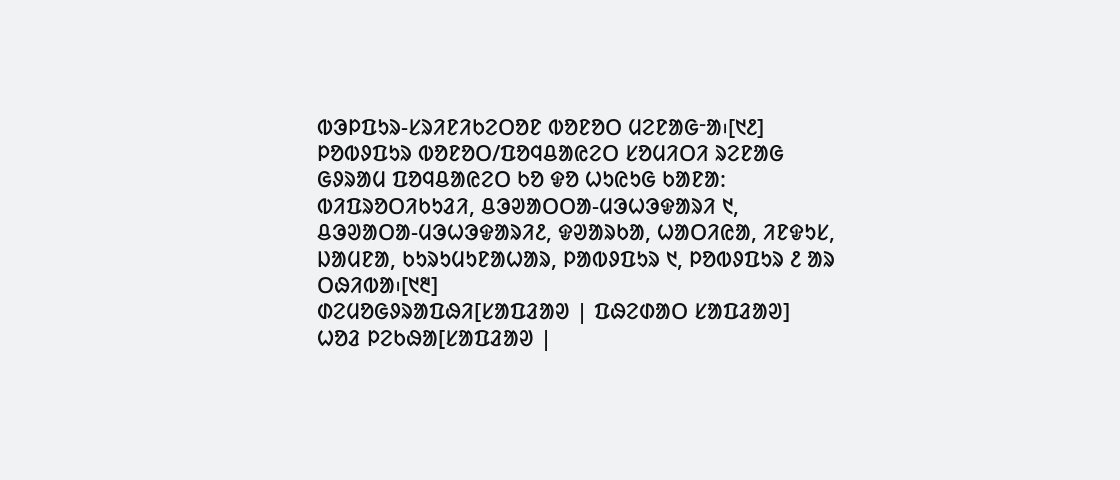ᱵᱳᱞᱯᱩᱨ-ᱥᱨᱤᱱᱤᱠᱮᱛᱚᱱ ᱵᱚᱱᱚᱛ ᱢᱮᱱᱟᱜᱼᱟ᱾[᱑᱒]
ᱞᱚᱵᱽᱯᱩᱨ ᱵᱚᱱᱚᱛ/ᱯᱚᱧᱪᱟᱭᱮᱛ ᱥᱚᱢᱤᱛᱤ ᱨᱮᱱᱟᱜ ᱜᱽᱨᱟᱢ ᱯᱚᱧᱪᱟᱭᱮᱛ ᱠᱚ ᱫᱚ ᱦᱩᱭᱩᱜ ᱠᱟᱱᱟ: ᱵᱤᱯᱨᱚᱛᱤᱠᱩᱲᱤ, ᱪᱳᱣᱟᱛᱛᱟ-ᱢᱳᱦᱳᱫᱟᱨᱤ ᱑, ᱪᱳᱣᱟᱛᱟ-ᱢᱳᱦᱳᱫᱟᱨᱤ᱒, ᱫᱣᱟᱨᱠᱟ, ᱦᱟᱛᱤᱭᱟ, ᱤᱱᱫᱩᱥ, ᱡᱟᱢᱱᱟ, ᱠᱩᱨᱩᱢᱩᱱᱟᱦᱟᱨ, ᱞᱟᱵᱽᱯᱩᱨ ᱑, ᱞᱚᱵᱽᱯᱩᱨ ᱒ ᱟᱨ ᱛᱷᱤᱵᱟ᱾[᱑᱓]
ᱰᱮᱢᱚᱜᱽᱨᱟᱯᱷᱤ[ᱥᱟᱯᱲᱟᱣ | ᱯᱷᱮᱰᱟᱛ ᱥᱟᱯᱲᱟᱣ]
ᱦᱚᱲ ᱞᱮᱠᱷᱟ[ᱥᱟᱯᱲᱟᱣ |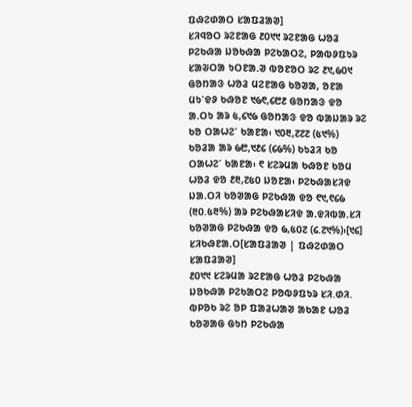ᱯᱷᱮᱰᱟᱛ ᱥᱟᱯᱲᱟᱣ]
ᱥᱤᱧᱚᱛ ᱨᱮᱱᱟᱜ ᱒᱐᱑᱑ ᱨᱮᱱᱟᱜ ᱦᱚᱲ ᱞᱮᱠᱷᱟ ᱡᱚᱠᱷᱟ ᱞᱮᱠᱟᱛᱮ, ᱞᱟᱵᱽᱯᱩᱨ ᱥᱟᱶᱛᱟ ᱩᱛᱱᱟᱹᱣ ᱵᱚᱱᱚᱛ ᱨᱮ ᱒᱑,᱙᱐᱑ ᱜᱚᱴᱟᱝ ᱦᱚᱲ ᱢᱮᱱᱟᱜ ᱠᱚᱣᱟ, ᱚᱱᱟ ᱢᱩᱸᱫᱽ ᱠᱷᱚᱱ ᱑᱙᱖,᱔᱘᱒ ᱜᱚᱴᱟᱝ ᱫᱚ ᱟᱹᱛᱩ ᱟᱨ ᱕,᱔᱑᱙ ᱜᱚᱴᱟᱝ ᱫᱚ ᱵᱟᱡᱟᱨ ᱨᱮ ᱠᱚ ᱛᱟᱦᱮᱸ ᱠᱟᱱᱟ᱾ ᱑᱐᱓,᱗᱗᱗ (᱕᱑%) ᱠᱚᱲᱟ ᱟᱨ ᱙᱘,᱑᱒᱔ (᱔᱙%) ᱠᱩᱲᱤ ᱠᱚ ᱛᱟᱦᱮᱸ ᱠᱟᱱᱟ᱾ ᱖ ᱥᱮᱨᱢᱟ ᱠᱷᱚᱱ ᱠᱚᱢ ᱦᱚᱲ ᱫᱚ ᱒᱓,᱗᱕᱐ ᱡᱚᱱᱟ᱾ ᱞᱮᱠᱷᱟᱥᱤᱫ ᱡᱟᱹᱛᱤ ᱠᱚᱣᱟᱜ ᱞᱮᱠᱷᱟ ᱫᱚ ᱖᱑,᱖᱔᱙ (᱓᱐.᱕᱓%) ᱟᱨ ᱞᱮᱠᱷᱟᱥᱤᱫ ᱟᱹᱫᱤᱵᱟᱹᱥᱤ ᱠᱚᱣᱟᱜ ᱞᱮᱠᱷᱟ ᱫᱚ ᱙,᱕᱐᱗ (᱔.᱗᱑%)᱾[᱑᱔]
ᱥᱤᱠᱷᱱᱟᱹᱛ[ᱥᱟᱯᱲᱟᱣ | ᱯᱷᱮᱰᱟᱛ ᱥᱟᱯᱲᱟᱣ]
᱒᱐᱑᱑ ᱥᱮᱨᱢᱟ ᱨᱮᱱᱟᱜ ᱦᱚᱲ ᱞᱮᱠᱷᱟ ᱡᱚᱠᱷᱟ ᱞᱮᱠᱟᱛᱮ ᱞᱚᱵᱽᱯᱩᱨ ᱥᱤ.ᱰᱤ. ᱵᱞᱚᱠ ᱨᱮ ᱚᱞ ᱯᱟᱲᱦᱟᱣ ᱟᱠᱟᱱ ᱦᱚᱲ ᱠᱚᱣᱟᱜ ᱜᱩᱴ ᱞᱮᱠᱷᱟ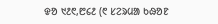ᱫᱚ ᱑᱒᱖,᱘᱔᱒ (᱖ ᱥᱮᱨᱢᱟ ᱠᱷᱚᱱ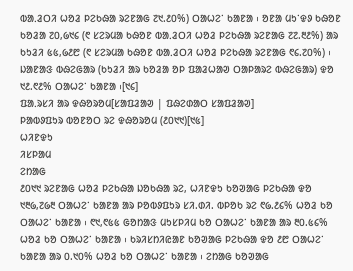ᱵᱟᱹᱲᱛᱤ ᱦᱚᱲ ᱞᱮᱠᱷᱟ ᱨᱮᱱᱟᱜ ᱗᱑.᱒᱐%) ᱛᱟᱦᱮᱸ ᱠᱟᱱᱟ ᱾ ᱚᱱᱟ ᱢᱩᱸᱫᱽ ᱠᱷᱚᱱ ᱠᱚᱲᱟ ᱗᱐,᱙᱑᱔ (᱖ ᱥᱮᱨᱢᱟ ᱠᱷᱚᱱ ᱵᱟᱹᱲᱛᱤ ᱦᱚᱲ ᱞᱮᱠᱷᱟ ᱨᱮᱱᱟᱜ ᱗᱗.᱓᱒%) ᱟᱨ ᱠᱩᱲᱤ ᱕᱕,᱙᱒᱘ (᱖ ᱥᱮᱨᱢᱟ ᱠᱷᱚᱱ ᱵᱟᱹᱲᱛᱤ ᱦᱚᱲ ᱞᱮᱠᱷᱟ ᱨᱮᱱᱟᱜ ᱖᱔.᱗᱐%) ᱾ ᱡᱟᱱᱟᱝ ᱵᱷᱮᱜᱟᱨ (ᱠᱩᱲᱤ ᱟᱨ ᱠᱚᱲᱟ ᱚᱞ ᱯᱟᱲᱦᱟᱣ ᱛᱟᱞᱟᱨᱮ ᱵᱷᱮᱜᱟᱨ) ᱫᱚ ᱑᱒.᱖᱒% ᱛᱟᱦᱮᱸ ᱠᱟᱱᱟ ᱾[᱑᱔]
ᱯᱟᱹᱨᱥᱤ ᱟᱨ ᱫᱷᱚᱨᱚᱢ[ᱥᱟᱯᱲᱟᱣ | ᱯᱷᱮᱰᱟᱛ ᱥᱟᱯᱲᱟᱣ]
ᱞᱟᱵᱽᱯᱩᱨ ᱵᱚᱱᱚᱛ ᱨᱮ ᱫᱷᱚᱨᱚᱢ (᱒᱐᱑᱑)[᱑᱕]
ᱦᱤᱱᱫᱩ
ᱤᱥᱞᱟᱢ
ᱮᱴᱟᱜ
᱒᱐᱑᱑ ᱨᱮᱱᱟᱜ ᱦᱚᱲ ᱞᱮᱠᱷᱟ ᱡᱚᱠᱷᱟ ᱨᱮ, ᱦᱤᱱᱫᱩ ᱠᱚᱣᱟᱜ ᱞᱮᱠᱷᱟ ᱫᱚ ᱑᱓᱙,᱗᱙᱓ ᱛᱟᱦᱮᱸ ᱠᱟᱱᱟ ᱟᱨ ᱞᱚᱵᱽᱯᱩᱨ ᱥᱤ.ᱰᱤ. ᱵᱞᱚᱠ ᱨᱮ ᱖᱙.᱒᱔% ᱦᱚᱲ ᱠᱚ ᱛᱟᱦᱮᱸ ᱠᱟᱱᱟ ᱾ ᱖᱑,᱖᱕᱕ ᱜᱚᱴᱟᱝ ᱢᱩᱥᱞᱤᱢ ᱠᱚ ᱛᱟᱦᱮᱸ ᱠᱟᱱᱟ ᱟᱨ ᱓᱐.᱕᱔% ᱦᱚᱲ ᱠᱚ ᱛᱟᱦᱮᱸ ᱠᱟᱱᱟ ᱾ ᱠᱨᱤᱥᱴᱤᱭᱟᱱ ᱠᱚᱣᱟᱜ ᱞᱮᱠᱷᱟ ᱫᱚ ᱒᱘ ᱛᱟᱦᱮᱸ ᱠᱟᱱᱟ ᱟᱨ ᱐.᱑᱐% ᱦᱚᱲ ᱠᱚ ᱛᱟᱦᱮᱸ ᱠᱟᱱᱟ ᱾ ᱮᱴᱟᱜ ᱠᱚᱣᱟᱜ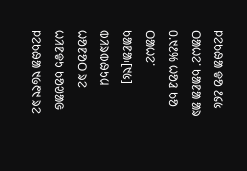ᱞᱮᱠᱷᱟ ᱫᱚ ᱒᱔᱕ ᱛᱟᱦᱮᱸ ᱠᱟᱱᱟ ᱟᱨ ᱐.᱑᱒% ᱦᱚᱲ ᱠᱚ ᱛᱟᱦᱮᱸ ᱠᱟᱱᱟ᱾[᱑᱕]
ᱵᱤᱨᱵᱷᱩᱢ ᱦᱚᱱᱚᱛ ᱨᱮ ᱦᱤᱱᱫᱩ ᱠᱚᱣᱟᱜ ᱞᱮᱠᱷᱟ ᱑᱙᱖᱑ ᱨᱮ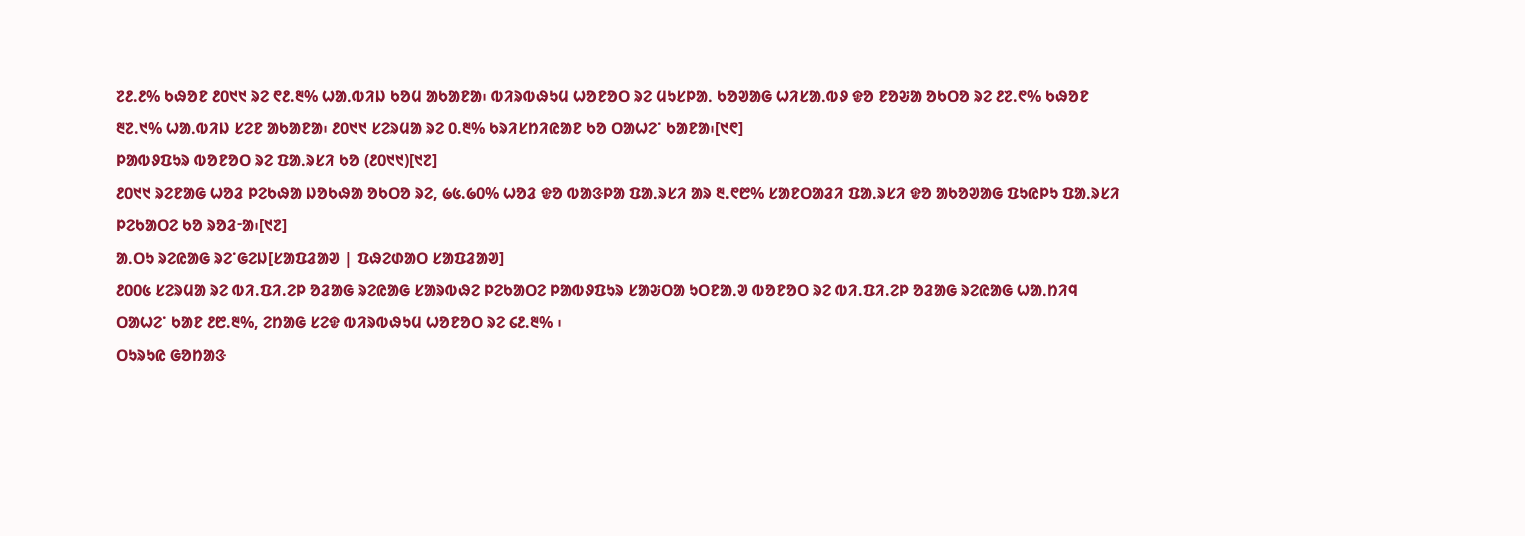᱗᱒.᱒% ᱠᱷᱚᱱ ᱒᱐᱑᱑ ᱨᱮ ᱖᱒.᱓% ᱦᱟᱹᱵᱤᱡ ᱠᱚᱢ ᱟᱠᱟᱱᱟ᱾ ᱵᱤᱨᱵᱷᱩᱢ ᱦᱚᱱᱚᱛ ᱨᱮ ᱢᱩᱥᱞᱟᱹ ᱠᱚᱣᱟᱜ ᱦᱤᱥᱟᱹᱵᱽ ᱫᱚ ᱱᱚᱶᱟ ᱚᱠᱛᱚ ᱨᱮ ᱒᱗.᱖% ᱠᱷᱚᱱ ᱓᱗.᱑% ᱦᱟᱹᱵᱤᱡ ᱥᱮᱱ ᱟᱠᱟᱱᱟ᱾ ᱒᱐᱑᱑ ᱥᱮᱨᱢᱟ ᱨᱮ ᱐.᱓% ᱠᱨᱤᱥᱴᱤᱭᱟᱱ ᱠᱚ ᱛᱟᱦᱮᱸ ᱠᱟᱱᱟ᱾[᱑᱖]
ᱞᱟᱵᱽᱯᱩᱨ ᱵᱚᱱᱚᱛ ᱨᱮ ᱯᱟᱹᱨᱥᱤ ᱠᱚ (᱒᱐᱑᱑)[᱑᱗]
᱒᱐᱑᱑ ᱨᱮᱱᱟᱜ ᱦᱚᱲ ᱞᱮᱠᱷᱟ ᱡᱚᱠᱷᱟ ᱚᱠᱛᱚ ᱨᱮ, ᱙᱕.᱙᱐% ᱦᱚᱲ ᱫᱚ ᱵᱟᱝᱞᱟ ᱯᱟᱹᱨᱥᱤ ᱟᱨ ᱓.᱖᱘% ᱥᱟᱱᱛᱟᱲᱤ ᱯᱟᱹᱨᱥᱤ ᱫᱚ ᱟᱠᱚᱣᱟᱜ ᱯᱩᱭᱞᱩ ᱯᱟᱹᱨᱥᱤ ᱞᱮᱠᱟᱛᱮ ᱠᱚ ᱨᱚᱲᱼᱟ᱾[᱑᱗]
ᱟᱹᱛᱩ ᱨᱮᱭᱟᱜ ᱨᱮᱸᱜᱮᱡ[ᱥᱟᱯᱲᱟᱣ | ᱯᱷᱮᱰᱟᱛ ᱥᱟᱯᱲᱟᱣ]
᱒᱐᱐᱕ ᱥᱮᱨᱢᱟ ᱨᱮ ᱵᱤ.ᱯᱤ.ᱮᱞ ᱚᱲᱟᱜ ᱨᱮᱭᱟᱜ ᱥᱟᱨᱵᱷᱮ ᱞᱮᱠᱟᱛᱮ ᱞᱟᱵᱽᱯᱩᱨ ᱥᱟᱶᱛᱟ ᱩᱛᱱᱟᱹᱣ ᱵᱚᱱᱚᱛ ᱨᱮ ᱵᱤ.ᱯᱤ.ᱮᱞ ᱚᱲᱟᱜ ᱨᱮᱭᱟᱜ ᱦᱟᱹᱴᱤᱧ ᱛᱟᱦᱮᱸ ᱠᱟᱱ ᱒᱘.᱓%, ᱮᱴᱟᱜ ᱥᱮᱫ ᱵᱤᱨᱵᱷᱩᱢ ᱦᱚᱱᱚᱛ ᱨᱮ ᱔᱒.᱓% ᱾
ᱛᱩᱨᱩᱭ ᱜᱚᱴᱟᱝ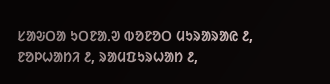ᱥᱟᱶᱛᱟ ᱩᱛᱱᱟᱹᱣ ᱵᱚᱱᱚᱛ ᱢᱩᱨᱟᱨᱟᱭ ᱒, ᱱᱚᱞᱦᱟᱴᱤ ᱒, ᱨᱟᱢᱯᱩᱨᱦᱟᱴ ᱒,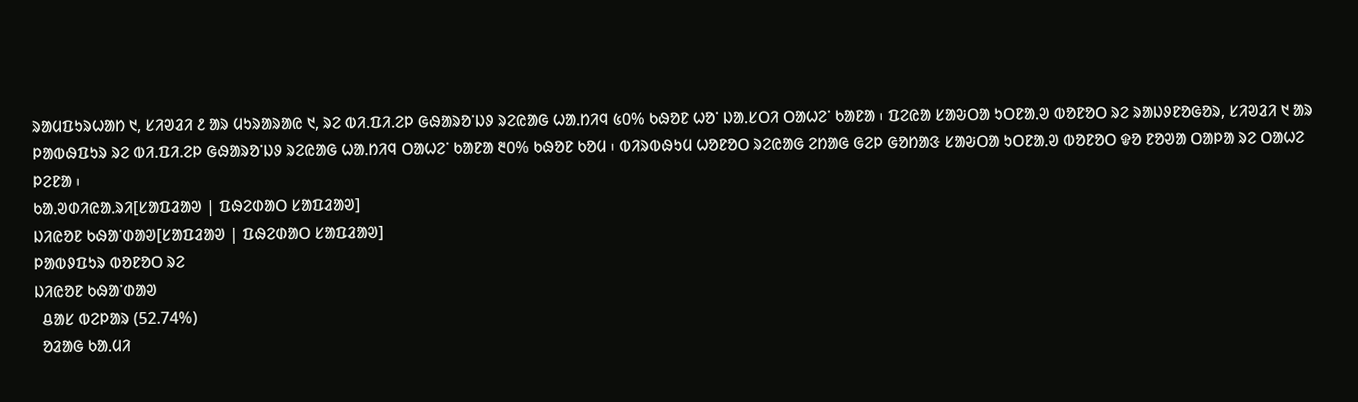ᱨᱟᱢᱯᱩᱨᱦᱟᱴ ᱑, ᱥᱤᱣᱲᱤ ᱒ ᱟᱨ ᱢᱩᱨᱟᱨᱟᱭ ᱑, ᱨᱮ ᱵᱤ.ᱯᱤ.ᱮᱞ ᱜᱷᱟᱨᱚᱸᱡᱽ ᱨᱮᱭᱟᱜ ᱦᱟᱹᱴᱤᱧ ᱕᱐% ᱠᱷᱚᱱ ᱦᱚᱸ ᱡᱟᱹᱥᱛᱤ ᱛᱟᱦᱮᱸ ᱠᱟᱱᱟ ᱾ ᱯᱮᱭᱟ ᱥᱟᱶᱛᱟ ᱩᱛᱱᱟᱹᱣ ᱵᱚᱱᱚᱛ ᱨᱮ ᱨᱟᱡᱽᱱᱚᱜᱚᱨ, ᱥᱤᱣᱲᱤ ᱑ ᱟᱨ ᱞᱟᱵᱷᱯᱩᱨ ᱨᱮ ᱵᱤ.ᱯᱤ.ᱮᱞ ᱜᱷᱟᱨᱚᱸᱡᱽ ᱨᱮᱭᱟᱜ ᱦᱟᱹᱴᱤᱧ ᱛᱟᱦᱮᱸ ᱠᱟᱱᱟ ᱓᱐% ᱠᱷᱚᱱ ᱠᱚᱢ ᱾ ᱵᱤᱨᱵᱷᱩᱢ ᱦᱚᱱᱚᱛ ᱨᱮᱭᱟᱜ ᱮᱴᱟᱜ ᱜᱮᱞ ᱜᱚᱴᱟᱝ ᱥᱟᱶᱛᱟ ᱩᱛᱱᱟᱹᱣ ᱵᱚᱱᱚᱛ ᱫᱚ ᱱᱚᱣᱟ ᱛᱟᱞᱟ ᱨᱮ ᱛᱟᱦᱮ ᱞᱮᱱᱟ ᱾
ᱠᱟᱹᱣᱰᱤᱭᱟᱹᱨᱤ[ᱥᱟᱯᱲᱟᱣ | ᱯᱷᱮᱰᱟᱛ ᱥᱟᱯᱲᱟᱣ]
ᱡᱤᱭᱚᱱ ᱠᱷᱟᱸᱰᱟᱣ[ᱥᱟᱯᱲᱟᱣ | ᱯᱷᱮᱰᱟᱛ ᱥᱟᱯᱲᱟᱣ]
ᱞᱟᱵᱽᱯᱩᱨ ᱵᱚᱱᱚᱛ ᱨᱮ
ᱡᱤᱭᱚᱱ ᱠᱷᱟᱸᱰᱟᱣ
  ᱪᱟᱥ ᱵᱮᱞᱟᱨ (52.74%)
  ᱚᱲᱟᱜ ᱠᱟᱹᱢᱤ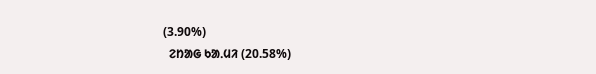(3.90%)
  ᱮᱴᱟᱜ ᱠᱟᱹᱢᱤ (20.58%)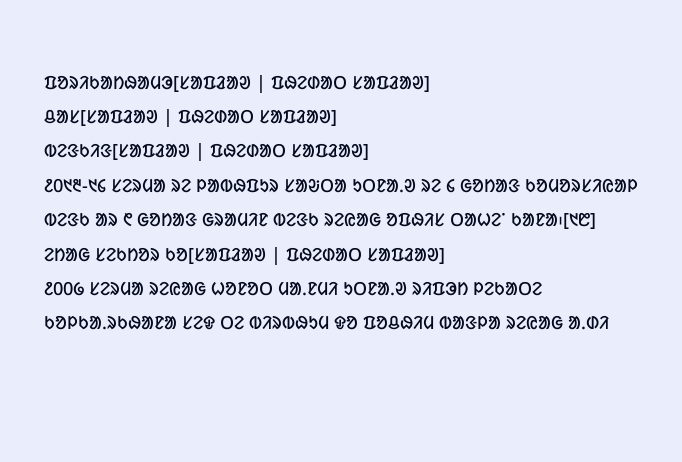ᱯᱚᱨᱤᱠᱟᱴᱷᱟᱢᱳ[ᱥᱟᱯᱲᱟᱣ | ᱯᱷᱮᱰᱟᱛ ᱥᱟᱯᱲᱟᱣ]
ᱪᱟᱥ[ᱥᱟᱯᱲᱟᱣ | ᱯᱷᱮᱰᱟᱛ ᱥᱟᱯᱲᱟᱣ]
ᱵᱮᱝᱠᱤᱝ[ᱥᱟᱯᱲᱟᱣ | ᱯᱷᱮᱰᱟᱛ ᱥᱟᱯᱲᱟᱣ]
᱒᱐᱑᱓-᱑᱔ ᱥᱮᱨᱢᱟ ᱨᱮ ᱞᱟᱵᱷᱯᱩᱨ ᱥᱟᱶᱛᱟ ᱩᱛᱱᱟᱹᱣ ᱨᱮ ᱔ ᱜᱚᱴᱟᱝ ᱠᱚᱢᱚᱨᱥᱤᱭᱟᱞ ᱵᱮᱝᱠ ᱟᱨ ᱖ ᱜᱚᱴᱟᱝ ᱜᱨᱟᱢᱤᱱ ᱵᱮᱝᱠ ᱨᱮᱭᱟᱜ ᱚᱯᱷᱤᱥ ᱛᱟᱦᱮᱸ ᱠᱟᱱᱟ᱾[᱑᱘]
ᱮᱴᱟᱜ ᱥᱮᱠᱴᱚᱨ ᱠᱚ[ᱥᱟᱯᱲᱟᱣ | ᱯᱷᱮᱰᱟᱛ ᱥᱟᱯᱲᱟᱣ]
᱒᱐᱐᱙ ᱥᱮᱨᱢᱟ ᱨᱮᱭᱟᱜ ᱦᱚᱱᱚᱛ ᱢᱟᱹᱱᱢᱤ ᱩᱛᱱᱟᱹᱣ ᱨᱤᱯᱳᱴ ᱞᱮᱠᱟᱛᱮ ᱠᱚᱞᱠᱟᱹᱨᱠᱷᱟᱱᱟ ᱥᱮᱫ ᱛᱮ ᱵᱤᱨᱵᱷᱩᱢ ᱫᱚ ᱯᱚᱪᱷᱤᱢ ᱵᱟᱝᱞᱟ ᱨᱮᱭᱟᱜ ᱟᱹᱰᱤ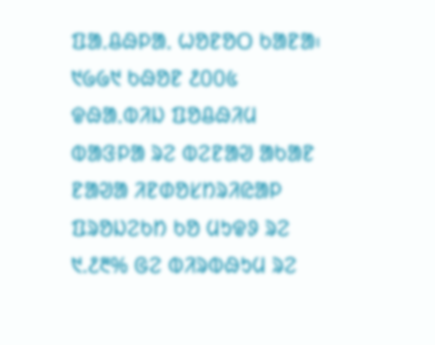ᱯᱟᱹᱪᱷᱞᱟᱹ ᱦᱚᱱᱚᱛ ᱠᱟᱱᱟ᱾ ᱑᱙᱙᱑ ᱠᱷᱚᱱ ᱒᱐᱐᱕ ᱫᱷᱟᱹᱵᱤᱡ ᱯᱚᱪᱷᱤᱢ ᱵᱟᱝᱞᱟ ᱨᱮ ᱵᱮᱱᱟᱣ ᱟᱠᱟᱱ ᱱᱟᱣᱟ ᱤᱱᱰᱚᱥᱴᱨᱤᱭᱟᱞ ᱯᱨᱚᱡᱮᱠᱴ ᱠᱚ ᱢᱩᱫᱽ ᱨᱮ ᱑.᱒᱓% ᱜᱮ ᱵᱤᱨᱵᱷᱩᱢ ᱨᱮ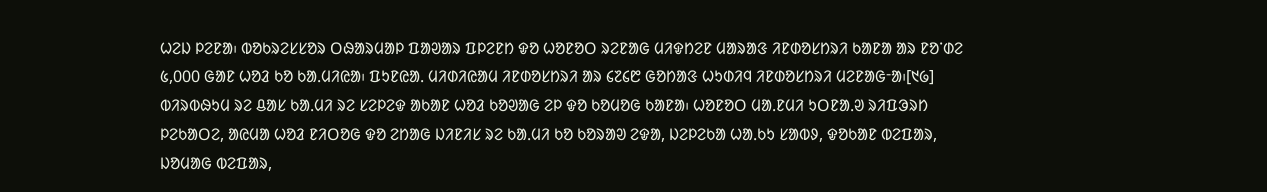ᱦᱮᱡ ᱞᱮᱱᱟ᱾ ᱵᱚᱠᱨᱮᱥᱥᱚᱨ ᱛᱷᱟᱨᱢᱟᱞ ᱯᱟᱣᱟᱨ ᱯᱞᱮᱱᱴ ᱫᱚ ᱦᱚᱱᱚᱛ ᱨᱮᱱᱟᱜ ᱢᱤᱫᱴᱮᱱ ᱢᱟᱨᱟᱝ ᱤᱱᱰᱚᱥᱴᱨᱤ ᱠᱟᱱᱟ ᱟᱨ ᱱᱚᱸᱰᱮ ᱕,᱐᱐᱐ ᱜᱟᱱ ᱦᱚᱲ ᱠᱚ ᱠᱟᱹᱢᱤᱭᱟ᱾ ᱯᱩᱱᱭᱟᱹ ᱢᱤᱰᱤᱭᱟᱢ ᱤᱱᱰᱚᱥᱴᱨᱤ ᱟᱨ ᱔᱗᱔᱘ ᱜᱚᱴᱟᱝ ᱦᱩᱰᱤᱧ ᱤᱱᱰᱚᱥᱴᱨᱤ ᱢᱮᱱᱟᱜᱼᱟ᱾[᱑᱙]
ᱵᱤᱨᱵᱷᱩᱢ ᱨᱮ ᱪᱟᱥ ᱠᱟᱹᱢᱤ ᱨᱮ ᱥᱮᱞᱮᱫ ᱟᱠᱟᱱ ᱦᱚᱲ ᱠᱚᱣᱟᱜ ᱮᱞ ᱫᱚ ᱠᱚᱢᱚᱜ ᱠᱟᱱᱟ᱾ ᱦᱚᱱᱚᱛ ᱢᱟᱹᱱᱢᱤ ᱩᱛᱱᱟᱹᱣ ᱨᱤᱯᱳᱨᱴ ᱞᱮᱠᱟᱛᱮ, ᱟᱭᱢᱟ ᱦᱚᱲ ᱱᱤᱛᱚᱜ ᱫᱚ ᱮᱴᱟᱜ ᱡᱤᱱᱤᱥ ᱨᱮ ᱠᱟᱹᱢᱤ ᱠᱚ ᱠᱚᱨᱟᱣ ᱮᱫᱟ, ᱡᱮᱞᱮᱠᱟ ᱦᱟᱹᱠᱩ ᱥᱟᱵᱽ, ᱫᱚᱠᱟᱱ ᱵᱮᱯᱟᱨ, ᱡᱚᱢᱟᱜ ᱵᱮᱯᱟᱨ,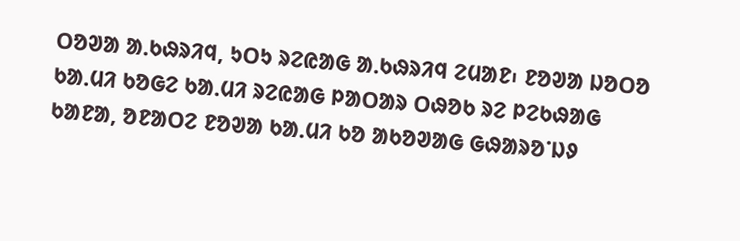ᱛᱚᱣᱟ ᱟᱹᱠᱷᱨᱤᱧ, ᱩᱛᱩ ᱨᱮᱭᱟᱜ ᱟᱹᱠᱷᱨᱤᱧ ᱮᱢᱟᱱ᱾ ᱱᱚᱣᱟ ᱡᱚᱛᱚ ᱠᱟᱹᱢᱤ ᱠᱚᱜᱮ ᱠᱟᱹᱢᱤ ᱨᱮᱭᱟᱜ ᱞᱟᱛᱟᱨ ᱛᱷᱚᱠ ᱨᱮ ᱞᱮᱠᱷᱟᱜ ᱠᱟᱱᱟ, ᱚᱱᱟᱛᱮ ᱱᱚᱣᱟ ᱠᱟᱹᱢᱤ ᱠᱚ ᱟᱠᱚᱣᱟᱜ ᱜᱷᱟᱨᱚᱸᱡᱽ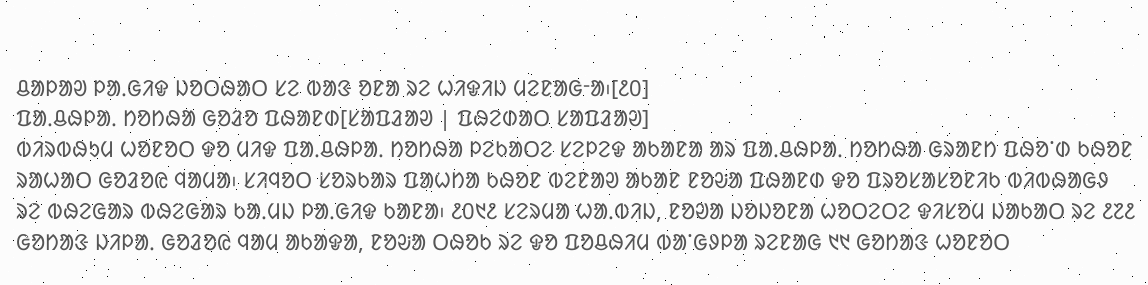ᱪᱟᱞᱟᱣ ᱞᱟᱹᱜᱤᱫ ᱡᱚᱛᱷᱟᱛ ᱥᱮ ᱵᱟᱝ ᱚᱱᱟ ᱨᱮ ᱦᱤᱫᱤᱡ ᱢᱮᱱᱟᱜᱼᱟ᱾[᱒᱐]
ᱯᱟᱹᱪᱷᱞᱟᱹ ᱴᱚᱴᱷᱟ ᱜᱚᱲᱚ ᱯᱷᱟᱱᱰ[ᱥᱟᱯᱲᱟᱣ | ᱯᱷᱮᱰᱟᱛ ᱥᱟᱯᱲᱟᱣ]
ᱵᱤᱨᱵᱷᱩᱢ ᱦᱚᱱᱚᱛ ᱫᱚ ᱢᱤᱫ ᱯᱟᱹᱪᱷᱞᱟᱹ ᱴᱚᱴᱷᱟ ᱞᱮᱠᱟᱛᱮ ᱥᱮᱞᱮᱫ ᱟᱠᱟᱱᱟ ᱟᱨ ᱯᱟᱹᱪᱷᱞᱟᱹ ᱴᱚᱴᱷᱟ ᱜᱨᱟᱱᱴ ᱯᱷᱚᱸᱰ ᱠᱷᱚᱱ ᱨᱟᱦᱟᱛ ᱜᱚᱲᱚᱭ ᱧᱟᱢᱟ᱾ ᱥᱤᱧᱚᱛ ᱥᱚᱨᱠᱟᱨ ᱯᱟᱦᱴᱟ ᱠᱷᱚᱱ ᱵᱮᱱᱟᱣ ᱟᱠᱟᱱ ᱱᱚᱶᱟ ᱯᱷᱟᱱᱰ ᱫᱚ ᱯᱨᱚᱥᱟᱥᱚᱱᱤᱠ ᱵᱤᱵᱷᱟᱜᱽ ᱨᱮ ᱵᱷᱮᱜᱟᱨ ᱵᱷᱮᱜᱟᱨ ᱠᱟᱹᱢᱡ ᱞᱟᱹᱜᱤᱫ ᱠᱟᱱᱟ᱾ ᱒᱐᱑᱒ ᱥᱮᱨᱢᱟ ᱦᱟᱹᱵᱤᱡ, ᱱᱚᱣᱟ ᱡᱚᱡᱚᱱᱟ ᱦᱚᱛᱮᱛᱮ ᱫᱤᱥᱚᱢ ᱡᱟᱠᱟᱛ ᱨᱮ ᱒᱗᱒ ᱜᱚᱴᱟᱝ ᱡᱤᱞᱟᱹ ᱜᱚᱲᱚᱭ ᱧᱟᱢ ᱟᱠᱟᱫᱟ, ᱱᱚᱶᱟ ᱛᱷᱚᱠ ᱨᱮ ᱫᱚ ᱯᱚᱪᱷᱤᱢ ᱵᱟᱸᱜᱽᱞᱟ ᱨᱮᱱᱟᱜ ᱑᱑ ᱜᱚᱴᱟᱝ ᱦᱚᱱᱚᱛ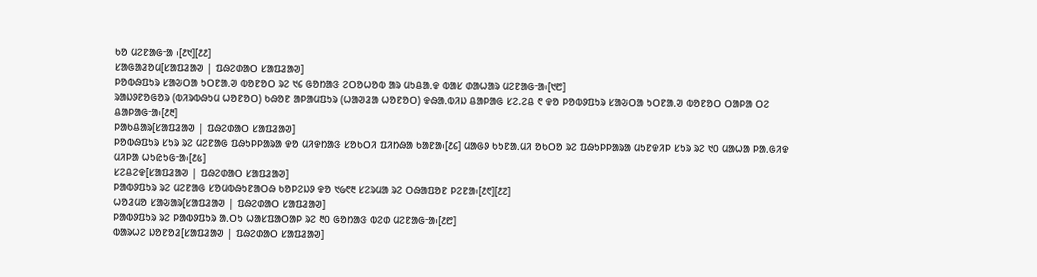ᱠᱚ ᱢᱮᱱᱟᱜᱼᱟ ᱾[᱒᱑][᱒᱒]
ᱥᱟᱜᱟᱲᱚᱢ[ᱥᱟᱯᱲᱟᱣ | ᱯᱷᱮᱰᱟᱛ ᱥᱟᱯᱲᱟᱣ]
ᱞᱚᱵᱷᱯᱩᱨ ᱥᱟᱶᱛᱟ ᱩᱛᱱᱟᱹᱣ ᱵᱚᱱᱚᱛ ᱨᱮ ᱑᱔ ᱜᱚᱴᱟᱝ ᱮᱛᱚᱦᱚᱵ ᱟᱨ ᱢᱩᱪᱟᱹᱫ ᱵᱟᱥ ᱰᱟᱦᱟᱨ ᱢᱮᱱᱟᱜᱼᱟ᱾[᱑᱘]
ᱨᱟᱡᱽᱱᱚᱜᱚᱨ (ᱵᱤᱨᱵᱷᱩᱢ ᱦᱚᱱᱚᱛ) ᱠᱷᱚᱱ ᱟᱞᱟᱢᱯᱩᱨ (ᱦᱟᱣᱲᱟ ᱦᱚᱱᱚᱛ) ᱫᱷᱟᱹᱵᱤᱡ ᱪᱟᱞᱟᱜ ᱥᱮ.ᱮᱪ ᱖ ᱫᱚ ᱞᱚᱵᱽᱯᱩᱨ ᱥᱟᱶᱛᱟ ᱩᱛᱱᱟᱹᱣ ᱵᱚᱱᱚᱛ ᱛᱟᱞᱟ ᱛᱮ ᱪᱟᱞᱟᱜᱼᱟ᱾[᱒᱓]
ᱞᱟᱠᱪᱟᱨ[ᱥᱟᱯᱲᱟᱣ | ᱯᱷᱮᱰᱟᱛ ᱥᱟᱯᱲᱟᱣ]
ᱞᱚᱵᱷᱯᱩᱨ ᱥᱩᱨ ᱨᱮ ᱢᱮᱱᱟᱜ ᱯᱷᱩᱞᱞᱟᱨᱟ ᱫᱚ ᱢᱤᱫᱴᱟᱝ ᱥᱚᱠᱛᱤ ᱯᱤᱴᱷᱟ ᱠᱟᱱᱟ᱾[᱒᱔] ᱢᱟᱜᱽ ᱠᱩᱱᱟᱹᱢᱤ ᱚᱠᱛᱚ ᱨᱮ ᱯᱷᱩᱞᱞᱟᱨᱟ ᱢᱩᱱᱫᱤᱞ ᱥᱩᱨ ᱨᱮ ᱑᱐ ᱢᱟᱦᱟ ᱞᱟᱹᱜᱤᱫ ᱢᱤᱞᱟ ᱦᱩᱭᱩᱜᱼᱟ᱾[᱒᱕]
ᱥᱮᱪᱮᱫ[ᱥᱟᱯᱲᱟᱣ | ᱯᱷᱮᱰᱟᱛ ᱥᱟᱯᱲᱟᱣ]
ᱞᱟᱵᱽᱯᱩᱨ ᱨᱮ ᱢᱮᱱᱟᱜ ᱥᱚᱢᱵᱷᱩᱱᱟᱛᱷ ᱠᱚᱞᱮᱡᱽ ᱫᱚ ᱑᱙᱖᱓ ᱥᱮᱨᱢᱟ ᱨᱮ ᱛᱷᱟᱯᱚᱱ ᱞᱮᱱᱟ᱾[᱒᱖][᱒᱗]
ᱦᱚᱲᱢᱚ ᱥᱟᱶᱟᱨ[ᱥᱟᱯᱲᱟᱣ | ᱯᱷᱮᱰᱟᱛ ᱥᱟᱯᱲᱟᱣ]
ᱞᱟᱵᱽᱯᱩᱨ ᱨᱮ ᱞᱟᱵᱽᱯᱩᱨ ᱟᱹᱛᱩ ᱦᱟᱥᱯᱟᱛᱟᱞ ᱨᱮ ᱓᱐ ᱜᱚᱴᱟᱝ ᱵᱮᱰ ᱢᱮᱱᱟᱜᱼᱟ᱾[᱒᱘]
ᱵᱟᱨᱦᱮ ᱡᱚᱱᱚᱲ[ᱥᱟᱯᱲᱟᱣ | ᱯᱷᱮᱰᱟᱛ ᱥᱟᱯᱲᱟᱣ]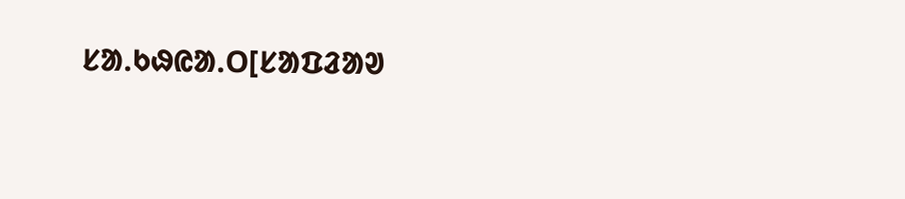ᱥᱟᱹᱠᱷᱭᱟᱹᱛ[ᱥᱟᱯᱲᱟᱣ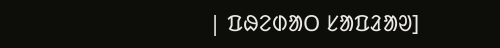| ᱯᱷᱮᱰᱟᱛ ᱥᱟᱯᱲᱟᱣ]